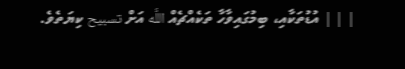| | | އުޑުތަކާއި، ބިމުގައިވާހާ ތަކެއްޗެއް اللَّه އަށް تسبيح ކިޔަތެވެ.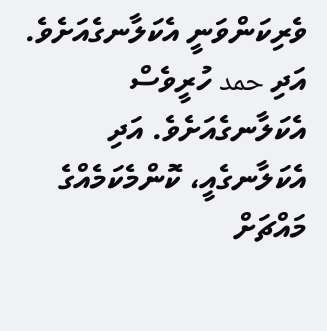ވެރިކަންވަނީ އެކަލާނގެއަށެވެ. އަދި حمد ހުރީވެސް އެކަލާނގެއަށެވެ. އަދި އެކަލާނގެއީ، ކޮންމެކަމެއްގެ މައްޗަށް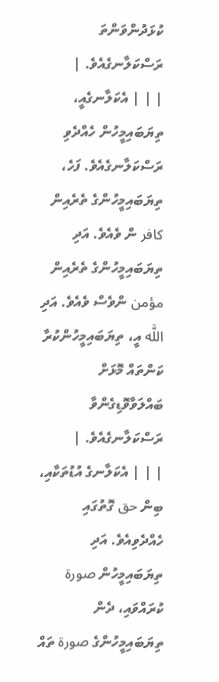ކުޅަދުންވަންތަ ރަސްކަލާނގެއެވެ. |
| | | އެކަލާނގެއީ، ތިޔަބައިމީހުން ހެއްދެވި ރަސްކަލާނގެއެވެ. ފަހެ، ތިޔަބައިމީހުންގެ ތެރެއިން كافر ން ވެއެވެ. އަދި ތިޔަބައިމީހުންގެ ތެރެއިން مؤمن ންވެސް ވެއެވެ. އަދި اللَّه އީ، ތިޔަބައިމީހުންކުރާ ކަންތައް މޮޅަށް ބައްލަވާވޮޑިގެންވާ ރަސްކަލާނގެއެވެ. |
| | | އެކަލާނގެ އުޑުތަކާއި، ބިން حق ގޮތުގައި ހެއްދެވިއެވެ. އަދި ތިޔަބައިމީހުން صورة ކުރައްވައި، ދެން ތިޔަބައިމީހުންގެ صورة ތައް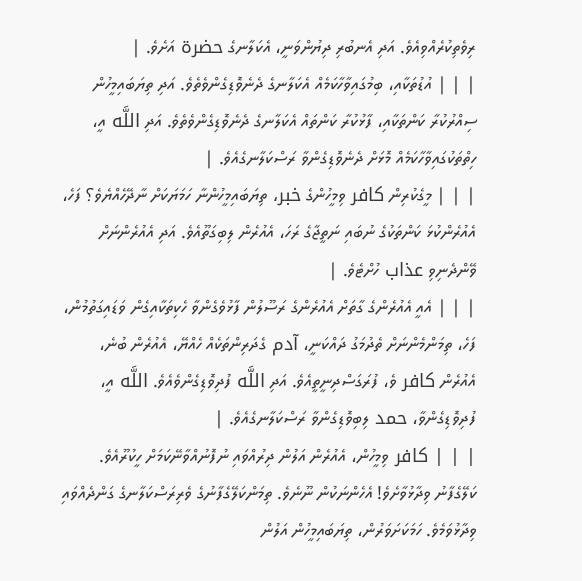ރިވެތިކުރެއްވިއެވެ. އަދި އެނބުރި ދިޔުންވަނީ، އެކަލާނގެ حضرة އަށެވެ. |
| | | އުޑުތަކާއި، ބިމުގައިވާހާކަމެއް އެކަލާނގެ ދެނެވޮޑިގެންވެތެވެ. އަދި ތިޔަބައިމީހުން ސިއްރުކުރާ ކަންތަކާއި، ފާޅުކުރާ ކަންތައް އެކަލާނގެ ދެނެވޮޑިގެންވެތެވެ. އަދި اللَّه އީ، ހިތްތަކުގައިވާހާކަމެއް މޮޅަށް ދެނެވޮޑިގެންވާ ރަސްކަލާނގެއެވެ. |
| | | މީގެކުރިން كافر ވިމީހުންގެ خبر، ތިޔަބައިމީހުންނާ ހަމަޔަކަށް ނާދޭހެއްޔެވެ؟ ފަހެ، އެއުރެންކުޅަ ކަންތަކުގެ ނުބައި ނަތީޖާގެ ރަހަ، އެއުރެން ލިބިގަތޫއެވެ. އަދި އެއުރެންނަށް ވޭންދެނިވި عذاب ހުށްޓެވެ. |
| | | އެއީ އެއުރެންގެ ގާތަށް އެއުރެންގެ ރަސޫލުން ފާޅުވެގެންވާ ހެކިތަކާއިގެން ވަޑައިގަތުމުން، ފަހެ، ތިމަންމެންނަށް ތެދުމަގު ދައްކަނީ، آدم ގެދަރިންތަކެއް ހެއްޔޭ، އެއުރެން ބުނެ، އެއުރެން كافر ވެ، ފުރަގަސްދިނީތީއެވެ. އަދި اللَّه ފުދިވޮޑިގެންވެއެވެ. اللَّه އީ، ފުދިވޮޑިގެންވާ، حمد ލިބިވޮޑިގެންވާ ރަސްކަލާނގެއެވެ. |
| | | كافر ވިމީހުން، އެއުރެން އަލުން ދިރުއްވައި ނުފޮނުއްވާނޭކަމަށް ހީކުރޫއެވެ. ކަލޭގެފާނު ވިދާޅުވާށެވެ! އެހެންނަކުން ނޫނެވެ. ތިމަންކަލޭގެފާނުގެ ވެރިރަސްކަލާނގެ ގަންދެއްވައި ވިދާޅުވަމެވެ. ހަމަކަށަވަރުން، ތިޔަބައިމީހުން އަލުން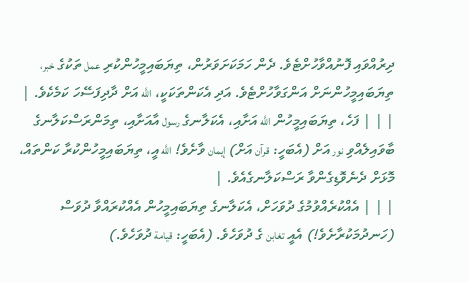ދިރުއްވައި ފޮނުއްވާހުށްޓެވެ. ދެން ހަމަކަށަވަރުން، ތިޔަބައިމީހުންކުރި عمل ތަކުގެ خبر، ތިޔަބައިމީހުންނަށް އަންގަވާހުށްޓެވެ. އަދި އެކަންތަކަކީ، اللَّه އަށް ދާދިފަސޭހަ ކަމެކެވެ. |
| | | ފަހެ، ތިޔަބައިމީހުން اللَّه އަށާއި، އެކަލާނގެ رسول އާއަށާއި، ތިމަންރަސްކަލާނގެ ބާވައިލެއްވި نور އަށް (އެބަހީ: قرآن އަށް) إيمان ވާށެވެ! اللَّه އީ، ތިޔަބައިމީހުންކުރާ ކަންތައް، މޮޅަށް ދެނެވޮޑިގެންވާ ރަސްކަލާނގެއެވެ. |
| | | އެއްކުރެއްވުމުގެ ދުވަހަށް، އެކަލާނގެ ތިޔަބައިމީހުން އެއްކުރައްވާ ދުވަސް (ހަނދުމަކުރާށެވެ!) އެއީ تغابن ގެ ދުވަހެވެ. (އެބަހީ: قيامة ދުވަހެވެ.)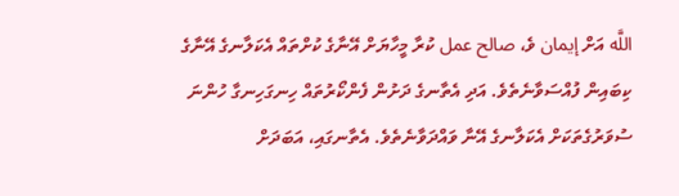اللَّه އަށް إيمان ވެ، صالح عمل ކުރާ މީހާޔަށް އޭނާގެ ކުށްތައް އެކަލާނގެ އޭނާގެ ކިބައިން ފުއްސަވާނެތެވެ. އަދި އެތާނގެ ދަށުން ފެންކޯރުތައް ހިނގަހިނގާ ހުންނަ ސުވަރުގެތަކަށް އެކަލާނގެ އޭނާ ވައްދަވާނެތެވެ. އެތާނގައި، އަބަދަށް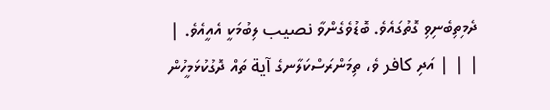ދެމިތިބެނިވި ގޮތުގައެވެ. ބޮޑުވެގެންވާ نصيب ލިބުމަކީ އެއީއެވެ. |
| | | އަދި كافر ވެ، ތިމަންރަސްކަލާނގެ آية ތައް ދޮގުކުޅަމީހުން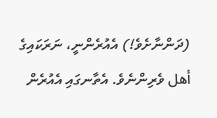(ދަންނާށެވެ!) އެއުރެންނީ، ނަރަކައިގެ أهل ވެރިންނެވެ. އެތާނގައި އެއުރެން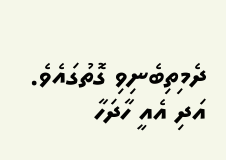ދެމިތިބެނިވި ގޮތުގައެވެ. އަދި އެއީ ހާދަހާ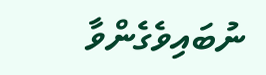ނުބައިވެގެންވާ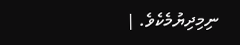ނިމިދިޔުމެކެވެ. |